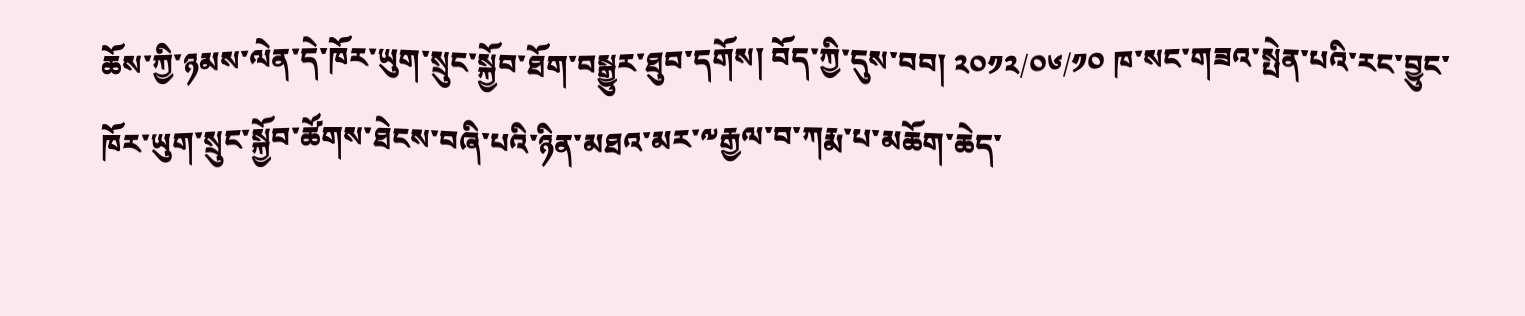ཆོས་ཀྱི་ཉམས་ལེན་དེ་ཁོར་ཡུག་སྲུང་སྐྱོབ་ཐོག་བསྒྱུར་ཐུབ་དགོས། བོད་ཀྱི་དུས་བབ། ༢༠༡༢/༠༦/༡༠ ཁ་སང་གཟའ་སྤེན་པའི་རང་བྱུང་ཁོར་ཡུག་སྲུང་སྐྱོབ་ཚོགས་ཐེངས་བཞི་པའི་ཉིན་མཐའ་མར་༸རྒྱལ་བ་ཀརྨ་པ་མཆོག་ཆེད་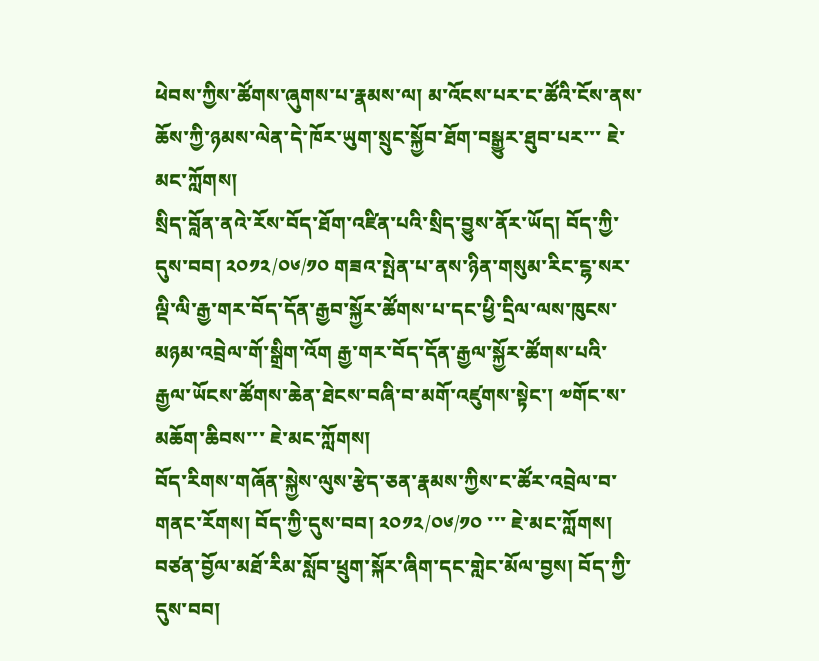ཕེབས་ཀྱིས་ཚོགས་ཞུགས་པ་རྣམས་ལ། མ་འོངས་པར་ང་ཚོའི་ངོས་ནས་ཆོས་ཀྱི་ཉམས་ལེན་དེ་ཁོར་ཡུག་སྲུང་སྐྱོབ་ཐོག་བསྒྱུར་ཐུབ་པར་་་ ཇེ་མང་ཀློགས།
སྲིད་བློན་ནའེ་རོས་བོད་ཐོག་འཛིན་པའི་སྲིད་བྱུས་ནོར་ཡོད། བོད་ཀྱི་དུས་བབ། ༢༠༡༢/༠༦/༡༠ གཟའ་སྤེན་པ་ནས་ཉིན་གསུམ་རིང་ངྷ་སར་ལྡི་ལི་རྒྱ་གར་བོད་དོན་རྒྱབ་སྐྱོར་ཚོགས་པ་དང་ཕྱི་དྲིལ་ལས་ཁུངས་མཉམ་འབྲེལ་གོ་སྒྲིག་འོག རྒྱ་གར་བོད་དོན་རྒྱལ་སྐྱོར་ཚོགས་པའི་རྒྱལ་ཡོངས་ཚོགས་ཆེན་ཐེངས་བཞི་བ་མགོ་འཛུགས་སྟེང་། ༧གོང་ས་མཆོག་ཆིབས་་་ ཇེ་མང་ཀློགས།
བོད་རིགས་གཞོན་སྐྱེས་ལུས་རྩེད་ཅན་རྣམས་ཀྱིས་ང་ཚོར་འབྲེལ་བ་གནང་རོགས། བོད་ཀྱི་དུས་བབ། ༢༠༡༢/༠༦/༡༠ ་་་ ཇེ་མང་ཀློགས།
བཙན་བྱོལ་མཐོ་རིམ་སློབ་ཕྲུག་སྐོར་ཞིག་དང་གླེང་མོལ་བྱས། བོད་ཀྱི་དུས་བབ།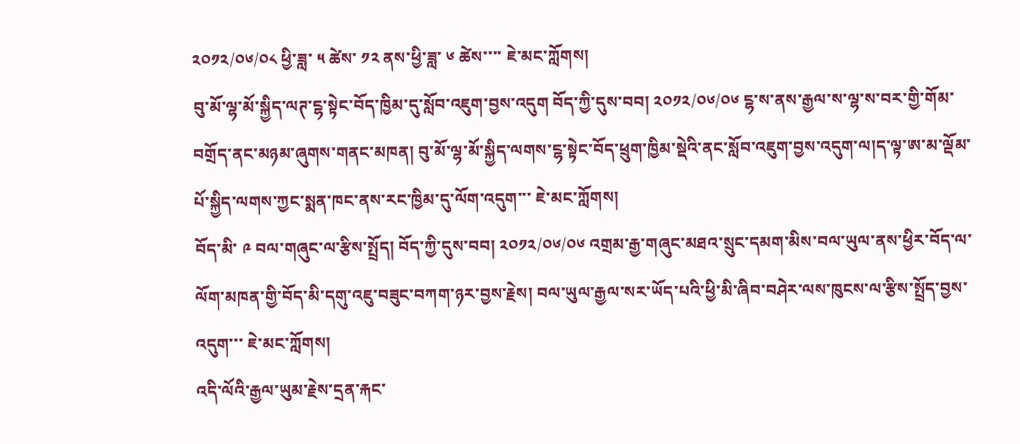༢༠༡༢/༠༦/༠༨ ཕྱི་ཟླ་ ༥ ཚེས་ ༡༢ ནས་ཕྱི་ཟླ་ ༦ ཚེས་་་་ ཇེ་མང་ཀློགས།
བུ་མོ་ལྷ་མོ་སྐྱིད་ལཊ་ངྷ་སྟེང་བོད་ཁྱིམ་དུ་སློབ་འཇུག་བྱས་འདུག བོད་ཀྱི་དུས་བབ། ༢༠༡༢/༠༦/༠༦ ངྷ་ས་ནས་རྒྱལ་ས་ལྷ་ས་བར་གྱི་གོམ་བགྲོད་ནང་མཉམ་ཞུགས་གནང་མཁན། བུ་མོ་ལྷ་མོ་སྐྱིད་ལགས་ངྷ་སྟེང་བོད་ཕྲུག་ཁྱིམ་སྡེའི་ནང་སློབ་འཇུག་བྱས་འདུག་ལ།ད་ལྟ་ཨ་མ་ལྡོམ་པོ་སྐྱིད་ལགས་ཀྱང་སྨན་ཁང་ནས་རང་ཁྱིམ་དུ་ལོག་འདུག་་་ ཇེ་མང་ཀློགས།
བོད་མི་ ༩ བལ་གཞུང་ལ་རྩིས་སྤྲོད། བོད་ཀྱི་དུས་བབ། ༢༠༡༢/༠༦/༠༦ འགྲམ་རྒྱ་གཞུང་མཐའ་སྲུང་དམག་མིས་བལ་ཡུལ་ནས་ཕྱིར་བོད་ལ་ལོག་མཁན་གྱི་བོད་མི་དགུ་འཇུ་བཟུང་བཀག་ཉར་བྱས་རྗེས། བལ་ཡུལ་རྒྱལ་སར་ཡོད་པའི་ཕྱི་མི་ཞིབ་བཤེར་ལས་ཁུངས་ལ་རྩིས་སྤྲོད་བྱས་འདུག་་་ ཇེ་མང་ཀློགས།
འདི་ལོའི་རྒྱལ་ཡུམ་རྗེས་དྲན་རྐང་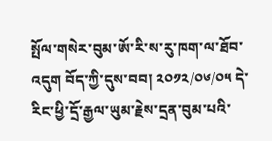སྤོལ་གསེར་བུམ་ཨོ་རི་ས་རུ་ཁག་ལ་ཐོབ་འདུག བོད་ཀྱི་དུས་བབ། ༢༠༡༢/༠༦/༠༥ དེ་ རིང་ཕྱི་དྲོ་རྒྱལ་ཡུམ་རྗེས་དྲན་བུམ་པའི་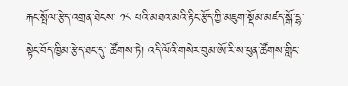རྐང་སྤོལ་རྩེད་འགྲན་ཐེངས་ ༡༨ པའི་མཐའ་མའི་རྟིང་རྩོད་ཀྱི་མཇུག་སྡོམ་མཛད་སྒོ་དྷ་སྟེང་བོད་ཁྱིམ་རྩེད་ཐང་དུ་ ཚོགས་ཏེ། འདི་ལོའི་གསེར་བུམ་ཨོ་རི་ས་ཕུན་ཚོགས་གླིང་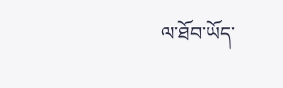ལ་ཐོབ་ཡོད་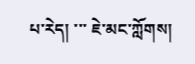པ་རེད། ་་་ ཇེ་མང་ཀློགས།